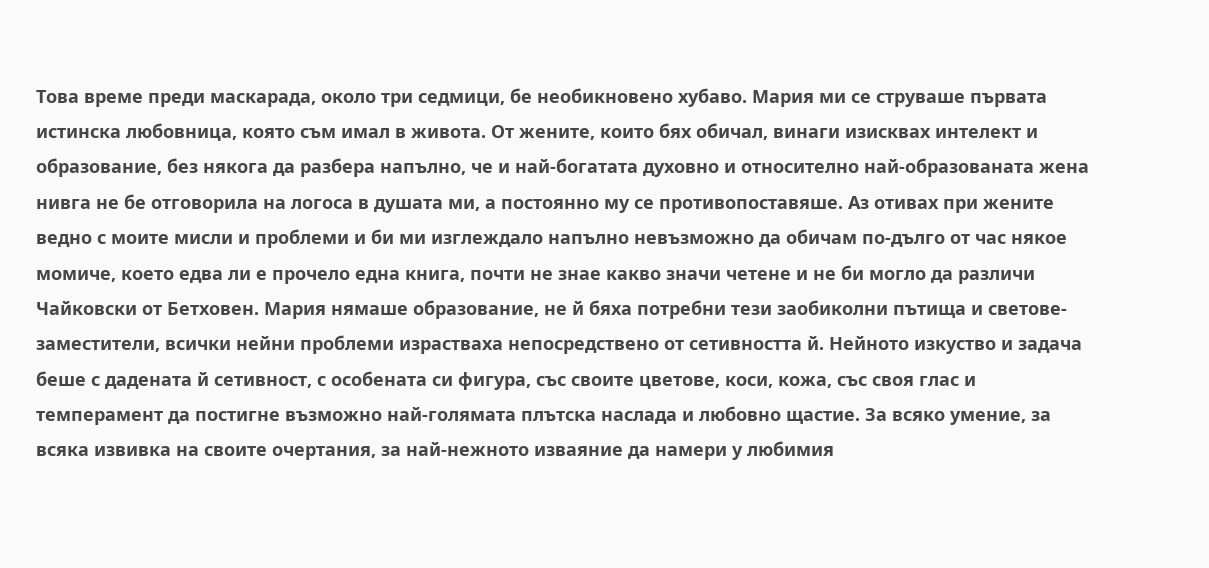Това време преди маскарада, около три седмици, бе необикновено хубаво. Мария ми се струваше първата истинска любовница, която съм имал в живота. От жените, които бях обичал, винаги изисквах интелект и образование, без някога да разбера напълно, че и най-богатата духовно и относително най-образованата жена нивга не бе отговорила на логоса в душата ми, а постоянно му се противопоставяше. Аз отивах при жените ведно с моите мисли и проблеми и би ми изглеждало напълно невъзможно да обичам по-дълго от час някое момиче, което едва ли е прочело една книга, почти не знае какво значи четене и не би могло да различи Чайковски от Бетховен. Мария нямаше образование, не й бяха потребни тези заобиколни пътища и светове-заместители, всички нейни проблеми израстваха непосредствено от сетивността й. Нейното изкуство и задача беше с дадената й сетивност, с особената си фигура, със своите цветове, коси, кожа, със своя глас и темперамент да постигне възможно най-голямата плътска наслада и любовно щастие. За всяко умение, за всяка извивка на своите очертания, за най-нежното изваяние да намери у любимия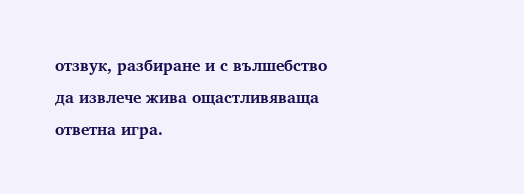отзвук, разбиране и с вълшебство да извлече жива ощастливяваща ответна игра.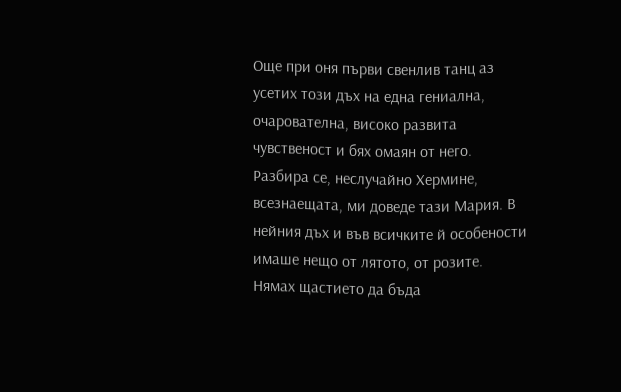Още при оня първи свенлив танц аз усетих този дъх на една гениална, очарователна, високо развита чувственост и бях омаян от него. Разбира се, неслучайно Хермине, всезнаещата, ми доведе тази Мария. В нейния дъх и във всичките й особености имаше нещо от лятото, от розите.
Нямах щастието да бъда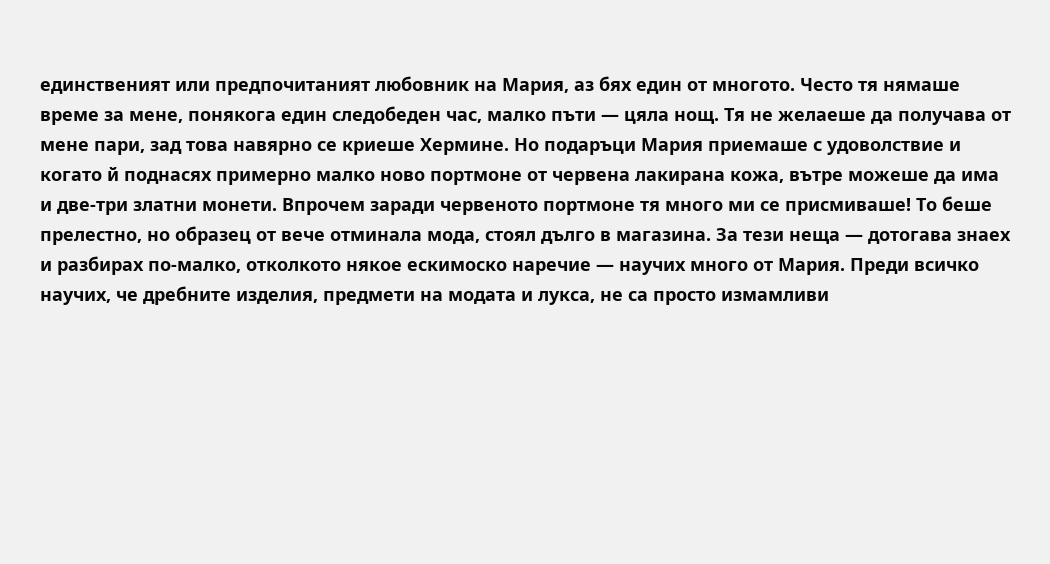единственият или предпочитаният любовник на Мария, аз бях един от многото. Често тя нямаше време за мене, понякога един следобеден час, малко пъти — цяла нощ. Тя не желаеше да получава от мене пари, зад това навярно се криеше Хермине. Но подаръци Мария приемаше с удоволствие и когато й поднасях примерно малко ново портмоне от червена лакирана кожа, вътре можеше да има и две-три златни монети. Впрочем заради червеното портмоне тя много ми се присмиваше! То беше прелестно, но образец от вече отминала мода, стоял дълго в магазина. За тези неща — дотогава знаех и разбирах по-малко, отколкото някое ескимоско наречие — научих много от Мария. Преди всичко научих, че дребните изделия, предмети на модата и лукса, не са просто измамливи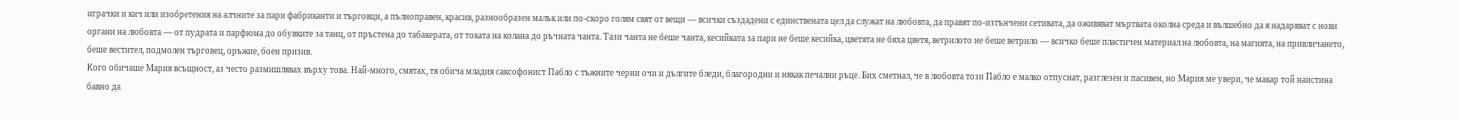играчки и кич или изобретения на алчните за пари фабриканти и търговци, а пълноправен, красив, разнообразен малък или по-скоро голям свят от вещи — всички създадени с единствената цел да служат на любовта, да правят по-изтънчени сетивата, да оживяват мъртвата околна среда и вълшебно да я надаряват с нови органи на любовта — от пудрата и парфюма до обувките за танц, от пръстена до табакерата, от токата на колана до ръчната чанта. Тази чанта не беше чанта, кесийката за пари не беше кесийка, цветята не бяха цветя, ветрилото не беше ветрило — всичко беше пластичен материал на любовта, на магията, на привличането, беше вестител, подмолен търговец, оръжие, боен призив.
Кого обичаше Мария всъщност, аз често размишлявах върху това. Най-много, смятах, тя обича младия саксофонист Пабло с тъжните черни очи и дългите бледи, благородни и някак печални ръце. Бих сметнал, че в любовта този Пабло е малко отпуснат, разглезен и пасивен, но Мария ме увери, че макар той наистина бавно да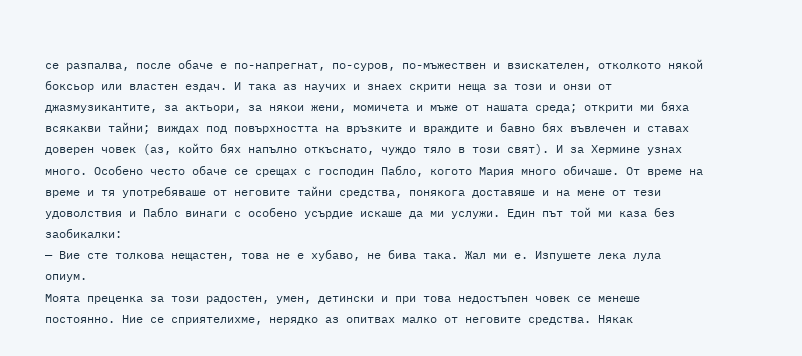се разпалва, после обаче е по-напрегнат, по-суров, по-мъжествен и взискателен, отколкото някой боксьор или властен ездач. И така аз научих и знаех скрити неща за този и онзи от джазмузикантите, за актьори, за някои жени, момичета и мъже от нашата среда; открити ми бяха всякакви тайни; виждах под повърхността на връзките и враждите и бавно бях въвлечен и ставах доверен човек (аз, който бях напълно откъснато, чуждо тяло в този свят). И за Хермине узнах много. Особено често обаче се срещах с господин Пабло, когото Мария много обичаше. От време на време и тя употребяваше от неговите тайни средства, понякога доставяше и на мене от тези удоволствия и Пабло винаги с особено усърдие искаше да ми услужи. Един път той ми каза без заобикалки:
— Вие сте толкова нещастен, това не е хубаво, не бива така. Жал ми е. Изпушете лека лула опиум.
Моята преценка за този радостен, умен, детински и при това недостъпен човек се менеше постоянно. Ние се сприятелихме, нерядко аз опитвах малко от неговите средства. Някак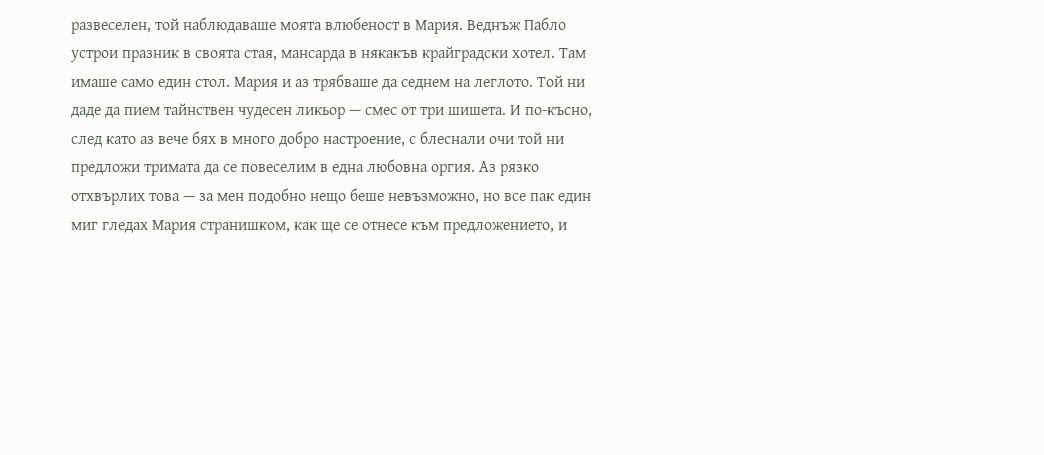развеселен, той наблюдаваше моята влюбеност в Мария. Веднъж Пабло устрои празник в своята стая, мансарда в някакъв крайградски хотел. Там имаше само един стол. Мария и аз трябваше да седнем на леглото. Той ни даде да пием тайнствен чудесен ликьор — смес от три шишета. И по-късно, след като аз вече бях в много добро настроение, с блеснали очи той ни предложи тримата да се повеселим в една любовна оргия. Аз рязко отхвърлих това — за мен подобно нещо беше невъзможно, но все пак един миг гледах Мария странишком, как ще се отнесе към предложението, и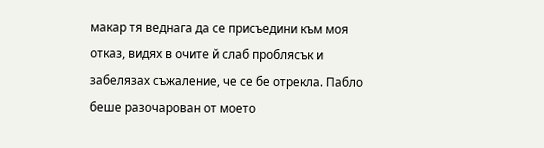макар тя веднага да се присъедини към моя отказ, видях в очите й слаб проблясък и забелязах съжаление, че се бе отрекла. Пабло беше разочарован от моето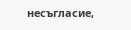несъгласие,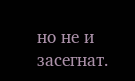но не и засегнат.